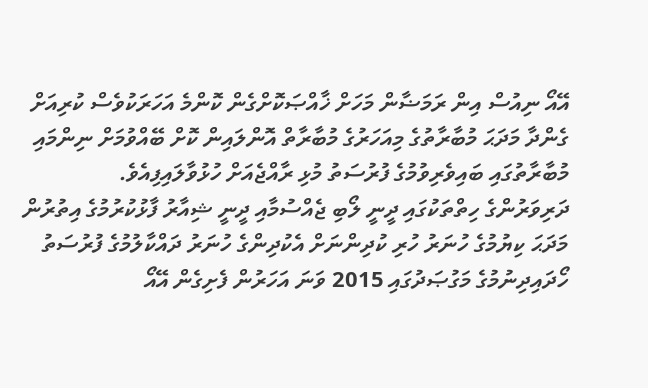އޭއޯ ނިއުސް އިން ރަމަޟާން މަހަށް ޚާއްޞަކޮށްގެން ކޮންމެ އަހަރަކުވެސް ކުރިއަށް ގެންދާ މަދަޙަ މުބާރާތުގެ މިއަހަރުގެ މުބާރާތް އޮންލައިން ކޮށް ބޭއްވުމަށް ނިންމައި މުބާރާތުގައި ބައިވެރިވުމުގެ ފުރުސަތު މުޅި ރާއްޖެއަށް ހުޅުވާލައިފިއެވެ.
ދަރިވަރުންގެ ހިތްތަކުގައި ދީނީ ލޯބި ޖެއްސުމާއި ދީނީ ޝިއާރު ފާޅުކުރުމުގެ އިތުރުން މަދަޙަ ކިޔުމުގެ ހުނަރު ހުރި ކުދިންނަށް އެކުދިންގެ ހުނަރު ދައްކާލުމުގެ ފުރުސަތު ހޯދައިދިނުމުގެ މަގުޞަދުގައި 2015 ވަނަ އަހަރުން ފެށިގެން އޭއޯ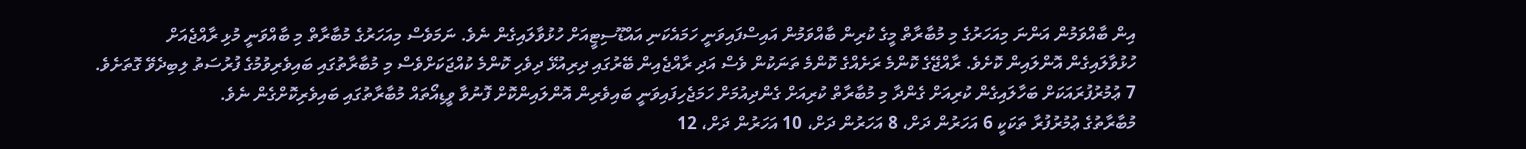އިން ބާއްވަމުން އަންނަ މިއަހަރުގެ މި މުބާރާތް މީގެ ކުރިން ބާއްވަމުން އައިސްފައިވަނީ ހަމައެކަނި އައްޑޫސިޓީއަށް ހުޅުވާލައިގެން ނެވެ. ނަމަވެސް މިއަހަރުގެ މުބާރާތް މި ބާއްވަނީ މުޅި ރާއްޖެއަށް ހުޅުވާލައިގެން އޮންލައިން ކޮށެވެ. ރާއްޖޭގެ ކޮންމެ ރަށެއްގެ ކޮންމެ ތަނަކުން ވެސް އަދި ރާއްޖެއިން ބޭރުގައި ދިރިއުޅޭ ދިވެހި ކޮންމެ ކުއްޖަކަށްވެސް މި މުބާރާތުގައި ބައިވެރިވުމުގެ ފުރުސަތު ލިބިދެވޭ ގޮތަށެވެ.
7 ޢުމުރުފުރައަކަށް ބަހާލައިގެން ކުރިއަށް ގެންދާ މި މުބާރާތް ކުރިއަށް ގެންދިއުމަށް ހަމަޖެހިފައިވަނީ ބައިވެރިން އޮންލައިންކޮށް ފޮނުވާ ވީޑިއޯތައް މުބާރާތުގައި ބައިވެރިކޮށްގެން ނެވެ.
މުބާރާތުގެ ޢުމުރުފުރާ ތަކަކީ 6 އަހަރުން ދަށް، 8 އަހަރުން ދަށް، 10 އަހަރުން ދަށް، 12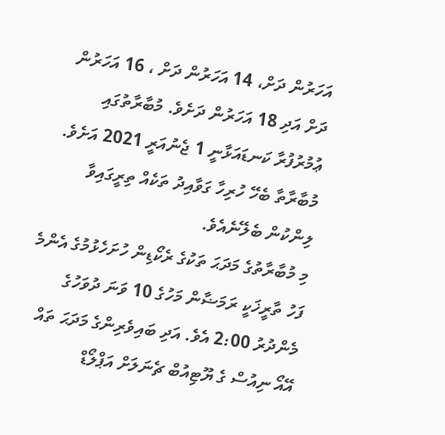އަހަރުން ދަށް، 14 އަހަރުން ދަށް ، 16 އަހަރުން ދަށް އަދި 18 އަހަރުން ދަށެވެ. މުބާރާތުގައި ޢުމުރުފުރާ ކަނޑައަޅާނީ 1 ޖެނުއަރީ 2021 އަށެވެ.
މުބާރާތާ ބެހޭ ހުރިހާ ގަވާއިދު ތަކެއް ތިރީގައިވާ ލިންކުން ބެލޭނެއެވެ.
މި މުބާރާތުގެ މަދަޙަ ތަކުގެ ރެކޯޑިން ހުށަހެޅުމުގެ އެންމެ ފަހު ތާރީޚަކީ ރަމަޟާން މަހުގެ 10 ވަނަ ދުވަހުގެ މެންދުރު 2:00 އެވެ. އަދި ބައިވެރިންގެ މަދަޙަ ތައް އޭއޯ ނިއުސް ގެ ޔޫޓިއުބް ޗެނަލަށް އަޕްލޯޑް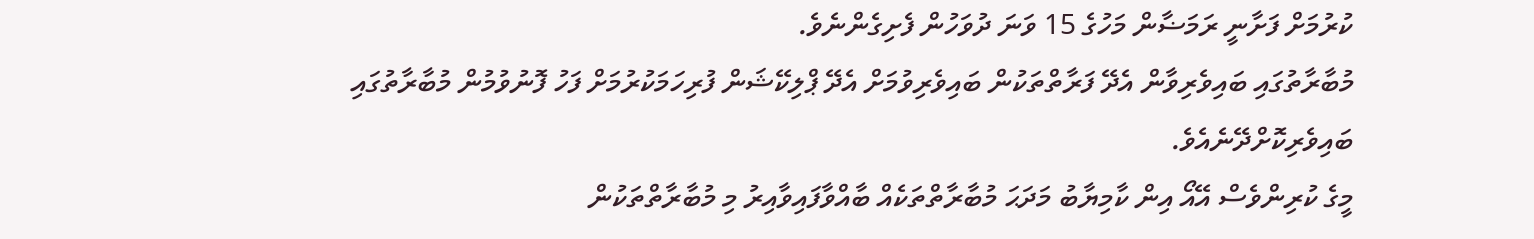ކުރުމަށް ފަށާނީ ރަމަޟާން މަހުގެ 15 ވަނަ ދުވަހުން ފެށިގެންނެވެ.
މުބާރާތުގައި ބައިވެރިވާން އެދޭ ފަރާތްތަކުން ބައިވެރިވުމަށް އެދޭ ޕްލިކޭޝަން ފުރިހަމަކުރުމަށް ފަހު ފޮނުވުމުން މުބާރާތުގައި ބައިވެރިކޮށްދޭނެއެވެ.
މީގެ ކުރިންވެސް އޭއޯ އިން ކާމިޔާބު މަދަޙަ މުބާރާތްތަކެއް ބާއްވާފައިވާއިރު މި މުބާރާތްތަކުން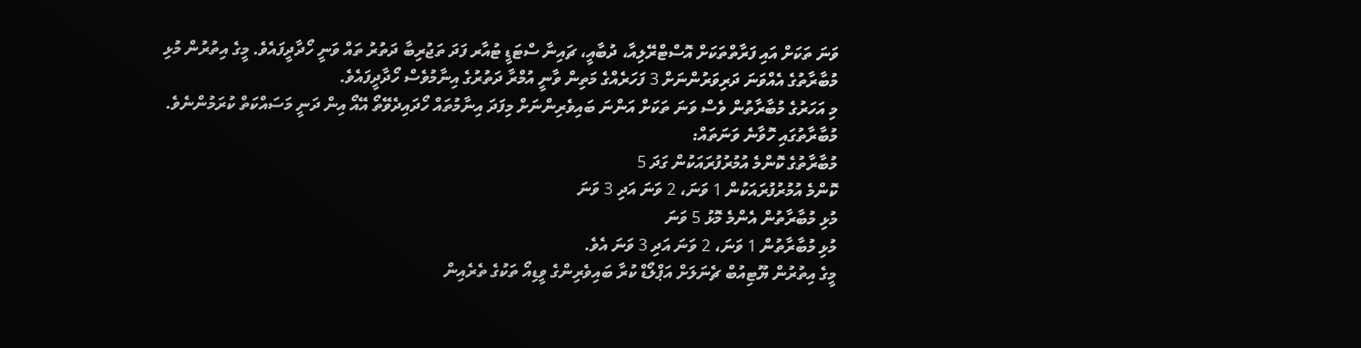ވަނަ ތަކަށް އައި ފަރާތްތަކަށް އޮސްޓްރޭލިއާ، ދުބާއީ، ޗައިނާ ސްޓަޑީ ޓުއާރ ފަދަ ތަޖުރިބާ ދަތުރު ތައް ވަނީ ހޯދާދީފައެވެ. މީގެ އިތުރުން މުޅި މުބާރާތުގެ އެއްވަނަ ދަރިވަރުންނަށް 3 ފަހަރެއްގެ މަތިން ވާނީ އުމްރާ ދަތުރުގެ އިނާމުވެސް ހޯދާދީފައެވެ.
މި އަހަރުގެ މުބާރާތުން ވެސް ވަނަ ތަކަށް އަންނަ ބައިވެރިންނަށް މިފަދަ އިނާމުތައް ހޯދައިދެވޭތޯ އޭއޯ އިން ދަނީ މަސައްކަތް ކުރަމުންނެވެ.
މުބާރާތުގައި ހޮވާނެ ވަނަތައް:
މުބާރާތުގެ ކޮންމެ އުމުރުފުރައަކުން ގަދަ 5
ކޮންމެ އުމުރުފުރައަކުން 1 ވަނަ، 2 ވަނަ އަދި 3 ވަނަ
މުޅި މުބާރާތުން އެންމެ މޮޅު 5 ވަނަ
މުޅި މުބާރާތުން 1 ވަނަ، 2 ވަނަ އަދި 3 ވަނަ އެވެ.
މީގެ އިތުރުން ޔޫޓިއުބް ޗެނަލަށް އަޕްލޯޑް ކުރާ ބައިވެރިންގެ ވީޑިއޯ ތަކުގެ ތެރެއިން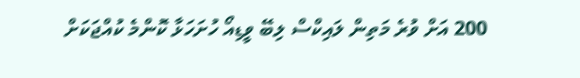200 އަށް ވުރެ މަތިން ލައިކްސް ލިބޭ ވީޑިއޯ ހުށަހަޅާ ކޮންމެ ކުއްޖަކަށް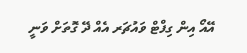އޭއޯ އިން ގިފްޓް ވައުޗަރ އެއް ދޭ ގޮތަށް ވަނީ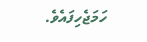ހަމަޖެހިފައެވެ.